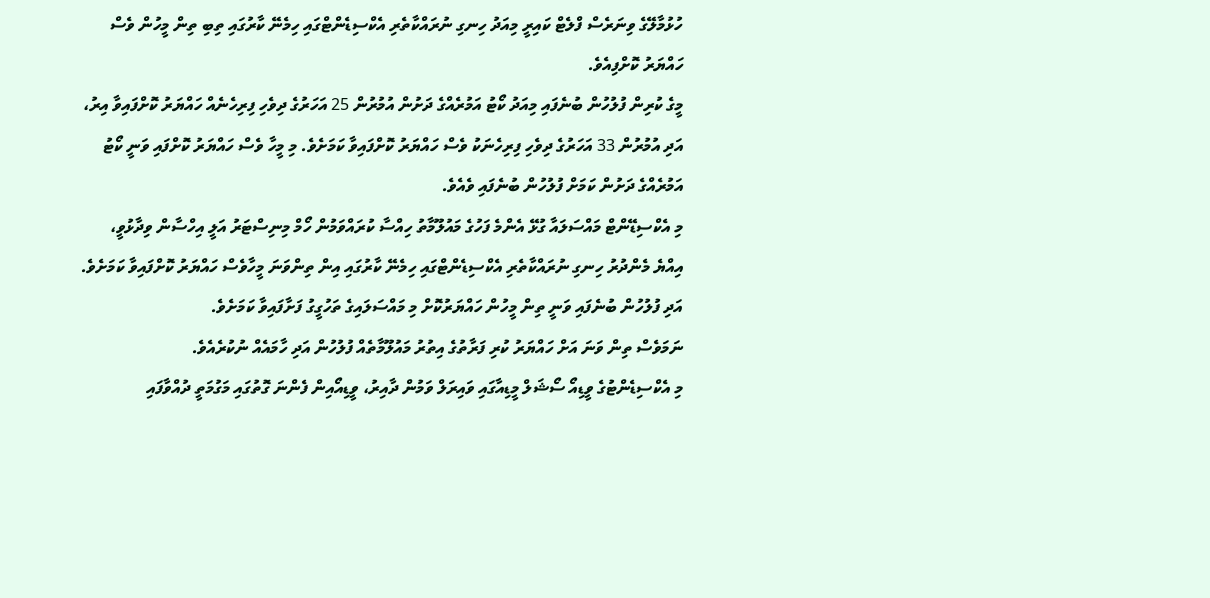ހުޅުމާލޭގެ ވިނަރެސް ފްލެޓް ކައިރީ މިއަދު ހިނގި ނުރައްކާތެރި އެކްސިޑެންޓްގައި ހިމެނޭ ކާރުގައި ތިބި ތިން މީހުން ވެސް ހައްޔަރު ކޮށްފިއެވެ.
މީގެ ކުރިން ފުލުހުން ބުނެފައި މިއަދު ކޯޓު އަމުރެއްގެ ދަށުން އުމުރުން 25 އަހަރުގެ ދިވެހި ފިރިހެނެއް ހައްޔަރު ކޮށްފައިވާ އިރު، އަދި އުމުރުން 33 އަހަރުގެ ދިވެހި ފިރިހެނަކު ވެސް ހައްޔަރު ކޮށްފައިވާ ކަމަށެވެ. މި މީހާ ވެސް ހައްޔަރު ކޮށްފައި ވަނީ ކޯޓު އަމުރެއްގެ ދަށުން ކަމަށް ފުލުހުން ބުނެފައި ވެއެވެ.
މި އެކްސިޑޭންޓް މައްސަލައާ ގުޅޭ އެންމެ ފަހުގެ މައުލޫމާތު ހިއްސާ ކުރައްވަމުން ހޯމް މިނިސްޓަރު އަލީ އިހްސާން ވިދާޅުވީ، އިއްޔެ މެންދުރު ހިނގި ނުރައްކާތެރި އެކްސިޑެންޓްގައި ހިމެނޭ ކާރުގައި އިން ތިންވަނަ މީހާވެސް ހައްޔަރު ކޮށްފައިވާ ކަމަށެވެ. އަދި ފުލުހުން ބުނެފައި ވަނީ ތިން މީހުން ހައްޔަރުކޮށް މި މައްސަލައިގެ ތަހުގީގު ފަށާފައިވާ ކަމަށެވެ.
ނަމަވެސް ތިން ވަނަ އަށް ހައްޔަރު ކުރި ފަރާތުގެ އިތުރު މައުލޫމާތެއް ފުލުހުން އަދި ހާމައެއް ނުކުރެއެވެ.
މި އެކްސިޑެންޓުގެ ވީޑިއޯ ސޯޝަލް މީޑިއާގައި ވައިރަލް ވަމުން ދާއިރު، ވީޑިއޯއިން ފެންނަ ގޮތުގައި މަގުމަތީ ދުއްވާފައި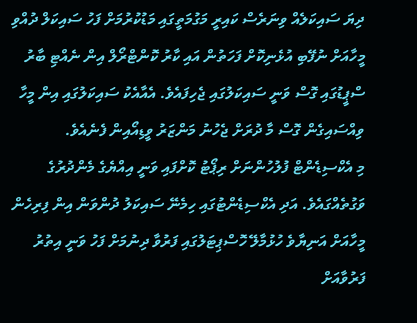ދިޔަ ސައިކަލެއް ވިނަރެސް ކައިރީ މަގުމަތީގައި މަޑުކުރުމަށް ފަހު ސައިކަލް ދުއްވި މީހާއަށް ނުފޭބި އުޅެނިކޮށް ފަހަތުން އައި ކާރު ކޮންޓްރޯލް އިން ނެއްޓި ބާރު ސްޕީޑުގައި ގޮސް ވަނީ ސައިކަލުގައި ޖެހިފައެވެ. އެއާއެކު ސައިކަލުގައި އިން މީހާ ވިއްސައިގެން ގޮސް މާ ދުރަށް ޖެހުނު މަންޒަރު ވީޑިއޯއިން ފެނެއެވެ.
މި އެކްސިޑެންޓް ފުލުހުންނަށް ރިޕޯޓު ކޮށްފައި ވަނީ އިއްޔެގެ މެންދުރުގެ ވަގުތެއްގައެވެ. އަދި އެކްސިޑެންޓުގައި ހިމެނޭ ސައިކަލު ދުންވަން އިން ފިރިހެން މީހާއަށް އަނިޔާވެ ހުޅުމާލޭ ހޮސްޕިޓަލުގައި ފަރުވާ ދިނުމަށް ފަހު ވަނީ އިތުރު ފަރުވާއަށް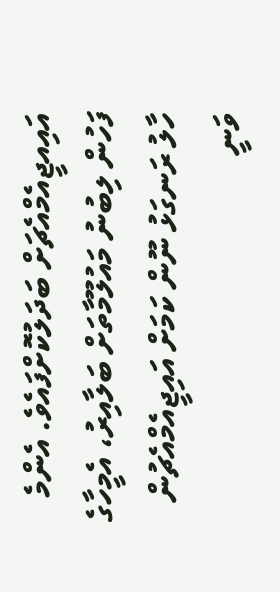އައިއޖީއެމްއެޗަށް ބަދަލުކޮށްފައެވެ. އެންމެ ފަހުން ލިބުނު މައުލޫމާތަށް ބަލާއިރު، އެމީހާގެ ހާލު ރަނގަޅު ނޫން ކަމަށް އައިޖީއެމްއެޗުން ވަނީ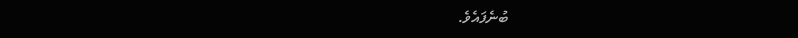ބުނެފައެވެ.